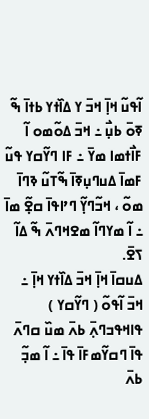ߊ߬ߟߎ߬ ߞߊ߲߫ ߞߏ߫ ߌ ߡߊ߰ߙߌ ߕߙߊ߫ ߒ߬ ߧߋ߫ ߕߎ߲߯ ߸ ߞߏ߫ ߡߋ߬ߘߋ ߊ߬ ߓߊ߯ߙߘߊ ߘߌ߫ ߸ ߓߊ ߣߌ߬ߛߌ ߟߎ߬ ߓߘߊ߫ ߡߎߣߎ߲ߧߊ߫ ߒ߬ߠߎ߬ ߢߣߊ߫ ߘߋ߬ ، ߞߏ߬ߣߌ߲߬ ߣߴߊߟߊ߫ ߛߐ߲߬ ߘߊ߫ ߸ ߊ߬ ߘߌߣߊ߬ ߘߐߞߣߍ߫ ߒ߬ ߡߊ߬ ߖߐ߫.
ߡߎߛߊ߫ ߞߊ߲߫ ߞߏ߫ ߡߊ߰ߙߌ ߞߊ߲߫ ߸ ߞߏ߫ ߊ߬ߟߋ߬ ( ߣߌ߬ߛߌ ) ߟߊߞߟߏߣߍ߲߫ ߕߍ߫ ߘߎ߰ ߛߣߍ߫ ߟߊ߫ ߣߛߌ߬ߘߓߊ߫ ߟߊ߫ ߸ ߊ߬ ߘߏ߲߬ ߕߍ߫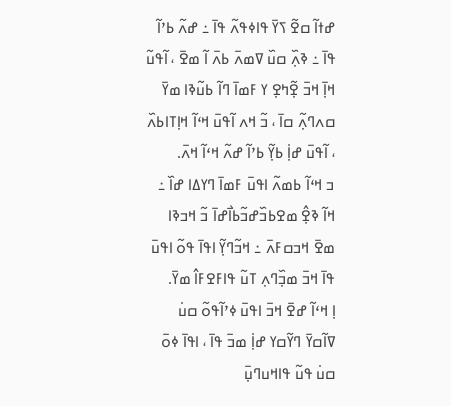ߝߙߊ߬ ߛߐ߬ ߖߌ߫ ߟߊߦߟߍ߬ ߟߊ߫ ߸ ߝߍ߬ ߕߴߊ߬ ߟߊ߫ ߸ ߢߍ߲߰ ߛߎ߰ ߜߘߍ߫ ߕߍ߫ ߊ߬ ߘߐ߫ ، ߊ߬ߟߎ߬ ߞߊ߲߫ ߞߏ߫ ߐ߲߬ߤߐ߲ ߌ ߓߘߊ߫ ߣߊ߬ ߕߎ߬ߢߊ ߘߌ߫ ߛߍߣߍ߲߬ ߛߊ߫ ، ߏ߬ ߞߍ ߊ߬ߟߎ߫ ߞߵߊ߬ ߞߊ߲ߠߊߕߍ߰ ، ߊ߬ߟߎ߫ ߝߊ߲߭ ߕߌ߲߬ ߕߴߊ߬ ߝߍ߬ ߞߵߊ߬ ߞߍ߫.
ߏ ߞߵߊ߬ ߕߘߍ߬ ߊߟߎ߫ ߓߘߊ߫ ߣߌߡߊ ߝߊ߰ ߸ ߞߊ߬ ߢߐ߲߮ ߘߐߕߏ߰ߝߏ߬ߕߊ߯ߝߊ߫ ߏ߬ ߞߏߢߊ ߘߐ߫ ߞߏߛߓߍ߫ ߸ ߞߏ߬ߣߌ߲߬ ߊߟߊ߫ ߟߋ߬ ߊߟߎ߫ ߟߊ߫ ߞߏ߫ ߘߏ߲߰ߣߍ߲ ߠߎ߬ ߟߊߓߐߓߊ߮ ߘߌ߫.
ߊ߲ ߞߵߊ߬ ߝߐ߫ ߞߏ߫ ߊߟߎ߫ ߦߴߊ߬ߟߋ߬ ߛߎ߭ ߜߊ߬ߛߌ߫ ߣߌ߬ߛߌ ߝߊ߲߭ ߘߏ߫ ߟߊ߫ ، ߊߟߊ߫ ߦߋ߫ ߛߎ߭ ߟߎ߬ ߟߊߞߎߣߎ߲߫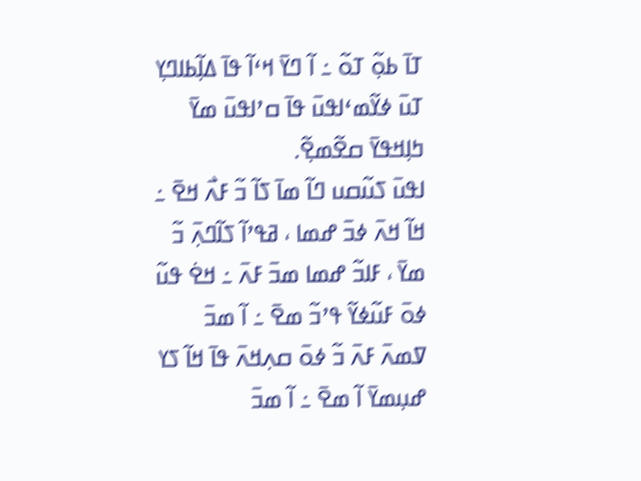ߠߊ߫ ߕߋ߲߬ ߠߋ߬ ߸ ߊ߬ ߣߌ߫ ߞߵߊ߬ ߟߊ߫ ߡߊ߲߬ߕߊߣߌ߲ ߠߎ߫ ߦߌ߬ߘߵߊߟߎ߫ ߟߊ߫ ߛߴߊߟߎ߫ ߘߌ߫ ߤߊ߲ߞߟߌ߫ ߛߐ߬ߘߐ߲߬.
ߊߟߎ߫ ߖߎ߬ߛߎ ߣߊ߬ ߘߊ߫ ߖߊ߬ ߏ߬ ߓߍ߯ ߞߐ߫ ߸ ߞߊ߬ ߞߍ߫ ߦߏ߫ ߝߘߊ ، ߥߟߴߊ߬ ߖߊ߬ߣߍ߲߫ ߏ߬ ߘߌ߫ ، ߓߊߏ߬ ߝߘߊ ߘߏ߫ ߓߍ߫ ߸ ߞߐ߭ ߟߎ߬ ߦߋ߫ ߓߎ߬ߦߌ߬ ߟߴߏ߬ ߘߐ߫ ߸ ߊ߬ ߘߏ߫ ߜߘߍ߫ ߓߍ߫ ߏ߬ ߦߋ߫ ߛߍ߲ߞߍ߫ ߟߊ߫ ߞߊ߬ ߖߌ ߝߎ߲ߘߌ߫ ߊ߬ ߘߐ߫ ߸ ߊ߬ ߘߏ߫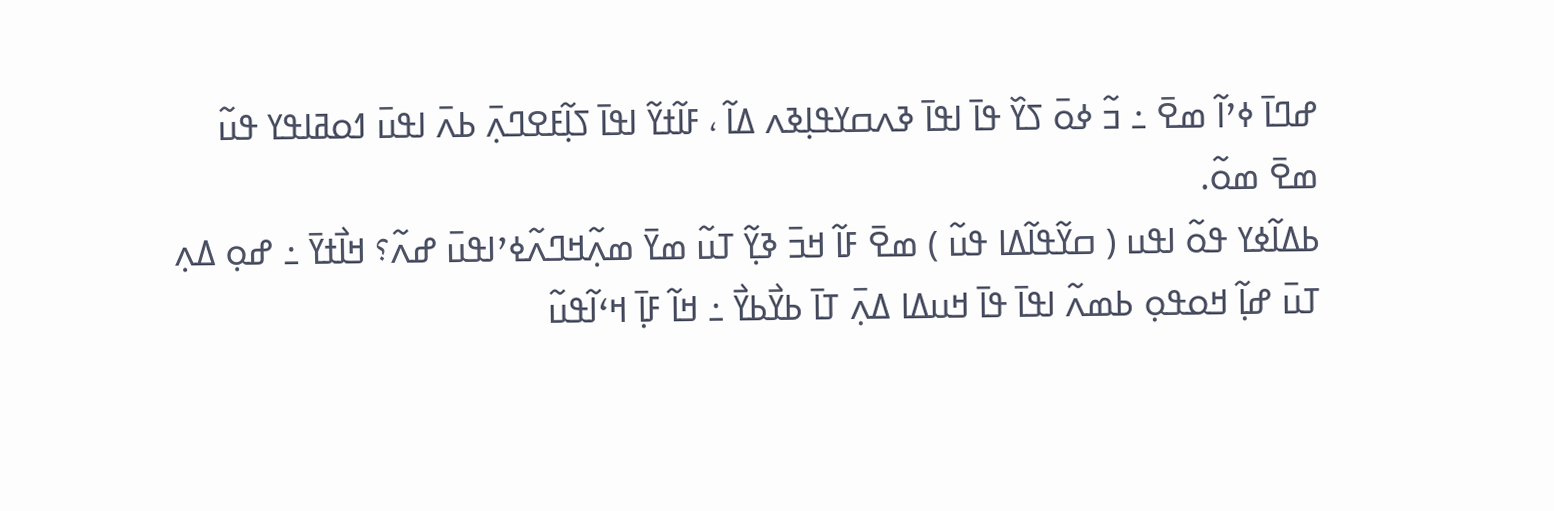ߝߣߊ߫ ߦߴߊ߬ ߘߐ߫ ߸ ߏ߬ ߦߋ߫ ߖߌ߰ ߟߊ߫ ߊߟߊ߫ ߢߍߛߌߟߊ߲ߢߍ ߡߊ߬ ، ߓߊ߬ߙߌ߬ ߊߟߊ߫ ߖߊ߲߬ߓߐߣߍ߲߫ ߕߍ߫ ߊߟߎ߫ ߗߋߥߊߟߌ ߟߎ߬ ߘߐ߫ ߘߋ߬.
ߕߡߊ߬ߦߌ ߟߋ߬ ߊߟߎ ( ߛߌ߬ߟߊ߬ߡߊ ߟߎ߬ ) ߘߐ߫ ߓߊ߬ ߞߏ߫ ߢߌ߲߬ ߠߎ߬ ߘߌ߫ ߘߍ߲߬ߞߣߍ߬ߦߴߊߟߎ߫ ߝߍ߬؟ ߞߊ߯ߙߌ߫ ߸ ߝߋ߲ ߡߍ߲ ߠߎ߫ ߝߊ߲߬ ߞߋߟߋ߲ ߕߘߍ߬ ߊߟߊ߫ ߟߊ߫ ߞߎߡߊ ߡߍ߲߫ ߠߊ߫ ߕߌ߯ߕߌ߯ ߸ ߞߊ߬ ߓߊ߲߫ ߞߵߊ߬ߟߎ߬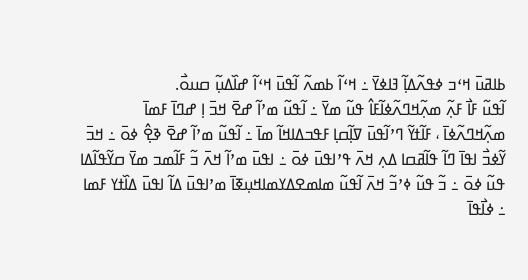ߕߊߥߎ߫ ߞߵߏ ߦߟߍ߬ߡߊ߲߬ ߔߊߦߌ߫ ߸ ߞߵߊ߬ ߕߘߍ߬ ߊ߬ߟߎ߫ ߞߵߊ߬ ߝߊ߰ߡߎ߲߬ ߛߎߋ߯.
ߊ߬ߟߎ߬ ߓߊ߯ ߓߍ߲߬ ߘߍ߲߬ߞߣߍ߬ߦߊ߬ߓߊ߮ ߟߎ߬ ߘߌ߫ ߸ ߊ߬ߟߎ߬ ߘߴߊ߬ ߝߐ߫ ߞߏ߫ ߊ߲ ߝߣߊ߫ ߓߘߊ߫ ߘߍ߲߬ߞߣߍ߬ߦߊ߫ ، ߓߊ߬ߙߌ߬ ߣߴߊ߬ߟߎ߫ ߜߊ߲߬ߛߊ߲ ߓߟߏߡߊߞߊ߬ ߘߊ߫ ߸ ߊ߬ߟߎ߬ ߘߴߊ߬ ߝߐ߫ ߢߐ߲߮ ߦߋ߫ ߸ ߞߏ߫ ߌ߬ߦߏ߯ ߊߟߊ߫ ߣߊ߬ ߟߊ߬ߥߛߊ ߡߍ߲ ߞߍ߫ ߟߴߊߟߎ߫ ߦߋ߫ ߸ ߊߟߎ߫ ߘߴߊ߬ ߞߍ߫ ߏ߬ ߓߊ߬ߘߏ ߘߌ߫ ߛߌ߬ߟߊ߬ߡߊ ߟߎ߬ ߦߋ߫ ߸ ߏ߬ ߟߎ߬ ߦߴߏ߬ ߞߍ߫ ߊ߬ߟߎ߬ ߘߊߘߐߡߌߘߊߞߎ߲ߧߊ߫ ߘߴߊߟߎ߫ ߡߊ߬ ߊߟߎ߫ ߡߊ߰ߙߌ ߓߘߊ ߸ ߦߊ߯ߟߊ߫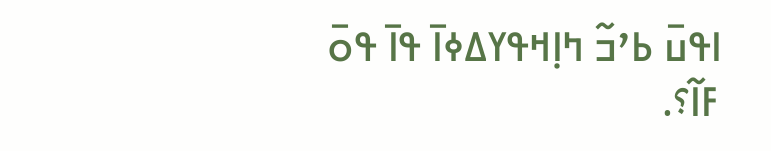ߊߟߎ߫ ߕߴߏ߬ ߤߊ߲ߞߟߌߡߦߊ߫ ߟߊ߫ ߟߋ߫ ߓߊ߬؟.